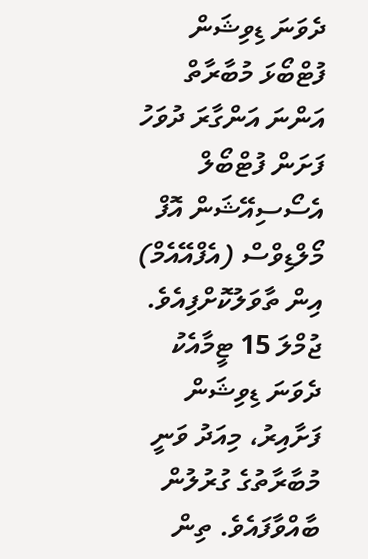ދެވަނަ ޑިވިޝަން ފުޓްބޯޅަ މުބާރާތް އަންނަ އަންގާރަ ދުވަހު ފަށަން ފުޓްބޯލް އެސޯސިއޭޝަން އޮފް މޯލްޑިވްސް (އެފްއޭއެމް) އިން ތާވަލުކޮށްފިއެވެ.
ޖުމްލަ 15 ޓީމާއެކު ދެވަނަ ޑިވިޝަން ފަށާއިރު، މިއަދު ވަނީ މުބާރާތުގެ ގުރުލުން ބާއްވާފައެވެ. ތިން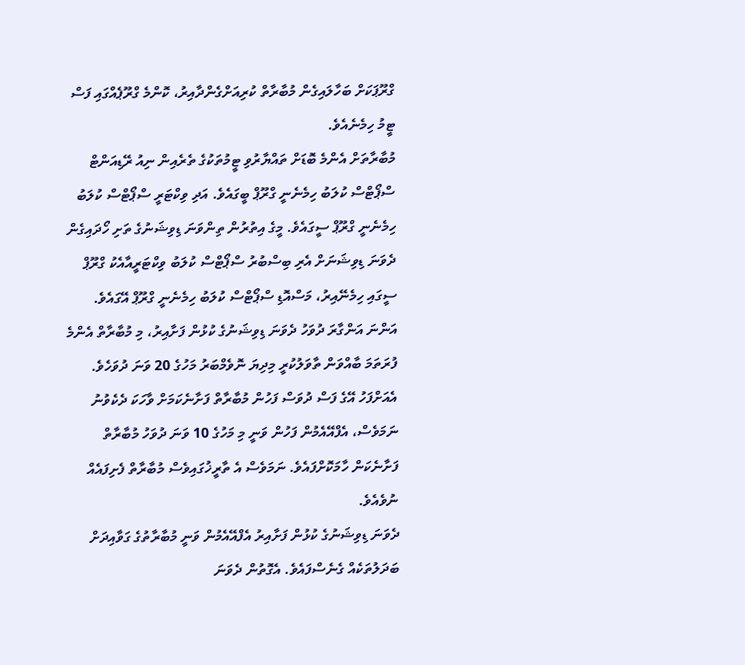ގްރޫޕަކަށް ބަހާލައިގެން މުބާރާތް ކުރިއަށްގެންދާއިރު، ކޮންމެ ގްރޫޕެއްގައި ފަސް ޓީމު ހިމެނެއެވެ.
މުބާރާތަށް އެންމެ ބޮޑަށް ތައްޔާރުވި ޓީމުތަކުގެ ތެރެއިން ނިއު ރޭޑިއަންޓް ސްޕޯޓްސް ކުލަބު ހިމެނެނީ ގްރޫޕް ބީގައެވެ. އަދި ވިކްޓަރީ ސްޕޯޓްސް ކުލަބު ހިމެނެނީ ގްރޫޕް ސީގައެވެ. މީގެ އިތުރުން ތިންވަނަ ޑިވިޝަނުގެ ތަށި ހޯދައިގެން ދެވަނަ ޑިވިޝަނަށް އެރި ބިސްބުރު ސްޕޯޓްސް ކުލަބު ވިކްޓަރީއާއެކު ގްރޫޕް ސީގައި ހިމެނޭއިރު، މަސްއޮޑި ސްޕޯޓްސް ކުލަބު ހިމެނެނީ ގްރޫޕް އޭގައެވެ.
އަންނަ އަންގާރަ ދުވަހު ދެވަނަ ޑިވިޝަނުގެ ކުޅުން ފަށާއިރު، މި މުބާރާތް އެންމެ ފުރަތަމަ ބާއްވަން ތާވަލުކުރީ މިދިޔަ ނޮވެމްބަރު މަހުގެ 20 ވަނަ ދުވަހެވެ. އެއަށްފަހު އޭގެ ފަސް ދުވަސް ފަހުން މުބާރާތް ފަށާނެކަމަށް ވާހަކަ ދެކެވުނު ނަމަވެސް، އެފްއޭއެމުން ފަހުން ވަނީ މި މަހުގެ 10 ވަނަ ދުވަހު މުބާރާތް ފަށާނެކަން ހާމަކޮށްފައެވެ. ނަމަވެސް އެ ތާރީޚުގައިވެސް މުބާރާތް ފެށިފައެއް ނުވެއެވެ.
ދެވަނަ ޑިވިޝަނުގެ ކުޅުން ފަށާއިރު އެފްއޭއެމުން ވަނީ މުބާރާތުގެ ގަވާއިދަށް ބަދަލުތަކެއް ގެނެސްފައެވެ. އެގޮތުން ދެވަނަ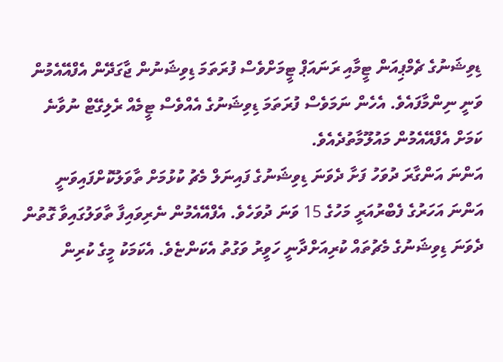ޑިވިޝަނުގެ ޗެމްޕިއަން ޓީމާއި ރަނައަޕް ޓީމަށްވެސް ފުރަތަމަ ޑިވިޝަނުން ޖާގަދޭން އެފްއޭއެމުން ވަނީ ނިންމާފައެވެ. އެހެން ނަމަވެސް ފުރަތަމަ ޑިވިޝަނުގެ އެއްވެސް ޓީމެއް ރެލިގޭޓް ނުވާނެ ކަމަށް އެފްއޭއެމުން މައުލޫމާތުދެއެވެ.
އަންނަ އަންގާރަ ދުވަހު ފަށާ ދެވަނަ ޑިވިޝަނުގެ ފައިނަލް މެޗު ކުޅުމަށް ތާވަލުކޮށްފައިވަނީ އަންނަ އަހަރުގެ ފެބްރުއަރީ މަހުގެ 15 ވަނަ ދުވަހެވެ. އެފްއޭއެމުން ނެރިވައިފާ ތާވަލުގައިވާ ގޮތުން ދެވަނަ ޑިވިޝަނުގެ މެޗުތައް ކުރިއަށްދާނީ ހަވީރު ވަގުތު އެކަންޏެވެ. އެކަމަކު މީގެ ކުރިން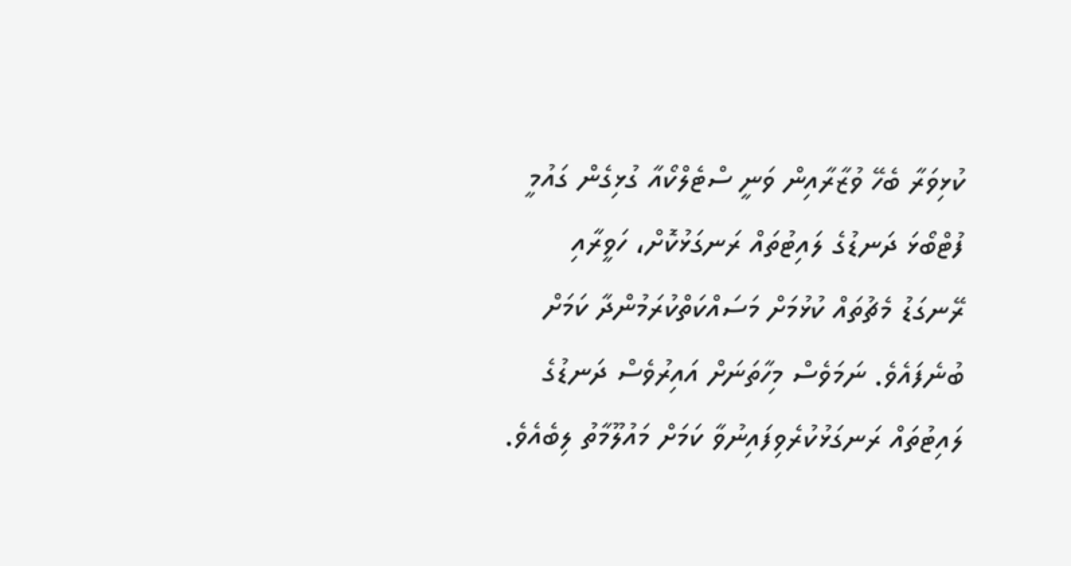ކުޅިވަރާ ބެހޭ ވުޒާރާއިން ވަނީ ސްޓެލްކޯއާ ގުޅިގެން ގައުމީ ފުޓްބޯޅަ ދަނޑުގެ ލައިޓުތައް ރަނގަޅުކޮށް، ހަވީރާއި ރޭނގަޑު މެޗުތައް ކުޅުމަށް މަސައްކަތްކުރަމުންދާ ކަމަށް ބުނެފައެވެ. ނަމަވެސް މިހާތަނަށް އައިރުވެސް ދަނޑުގެ ލައިޓުތައް ރަނގަޅުކުރެވިފައިނުވާ ކަމަށް މައުލޫމާތު ލިބެއެވެ.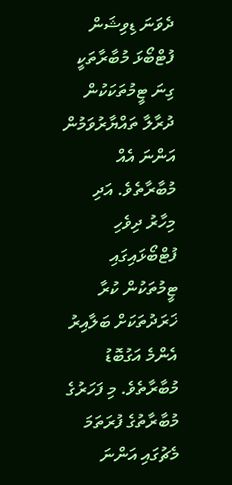ދެވަނަ ޑިވިޝަން ފުޓްބޯޅަ މުބާރާތަކީ ގިނަ ޓީމުތަކަކުން ދުރާލާ ތައްޔާރުވަމުން އަންނަ އެއް މުބާރާތެވެ. އަދި މިހާރު ދިވެހި ފުޓްބޯޅައިގައި ޓީމުތަކުން ކުރާ ޚަރަދުތަކަށް ބަލާއިރު އެންމެ އަގުބޮޑު މުބާރާތެވެ. މި ފަހަރުގެ މުބާރާތުގެ ފުރަތަމަ މެޗުގައި އަންނަ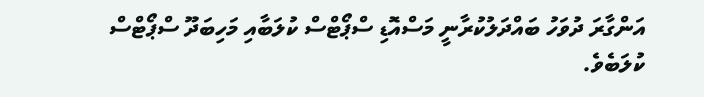އަންގާރަ ދުވަހު ބައްދަލުކުރާނީ މަސްއޮޑި ސްޕޯޓްސް ކުލަބާއި މަހިބަދޫ ސްޕޯޓްސް ކުލަބެވެ.